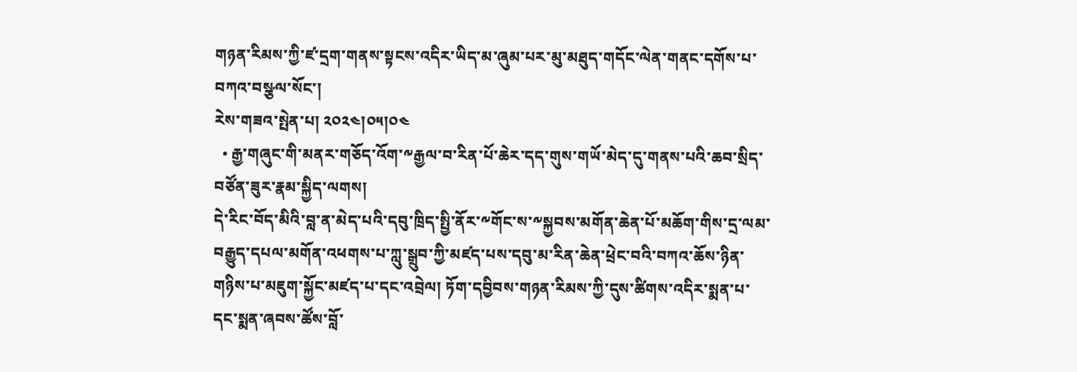གཉན་རིམས་ཀྱི་ཛ་དྲག་གནས་སྟངས་འདིར་ཡིད་མ་ཞུམ་པར་མུ་མཐུད་གདོང་ལེན་གནང་དགོས་པ་བཀའ་བསྩལ་སོང་།
རེས་གཟའ་སྤེན་པ། ༢༠༢༤།༠༥།༠༤
  • རྒྱ་གཞུང་གི་མནར་གཅོད་འོག་༸རྒྱལ་བ་རིན་པོ་ཆེར་དད་གུས་གཡོ་མེད་དུ་གནས་པའི་ཆབ་སྲིད་བཙོན་ཟུར་རྣམ་སྐྱིད་ལགས།
དེ་རིང་བོད་མིའི་བླ་ན་མེད་པའི་དབུ་ཁྲིད་སྤྱི་ནོར་༸གོང་ས་༸སྐྱབས་མགོན་ཆེན་པོ་མཆོག་གིས་དྲ་ལམ་བརྒྱུད་དཔལ་མགོན་འཕགས་པ་ཀླུ་སྒྲུབ་ཀྱི་མཛད་པས་དབུ་མ་རིན་ཆེན་ཕྲེང་བའི་བཀའ་ཆོས་ཉིན་གཉིས་པ་མཇུག་སྐྱོང་མཛད་པ་དང་འབྲེལ། ཏོག་དབྱིབས་གཉན་རིམས་ཀྱི་དུས་ཚིགས་འདིར་སྨན་པ་དང་སྨན་ཞབས་ཚོས་བློ་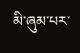མི་ཞུམ་པར་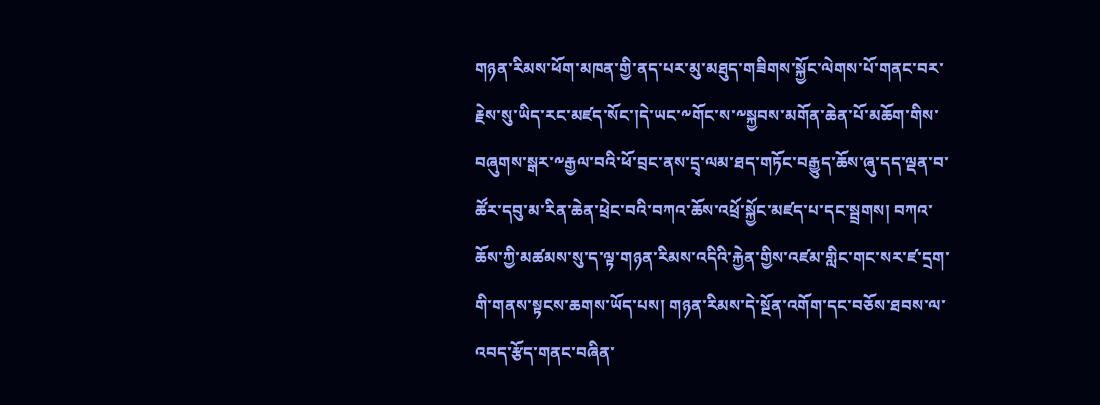གཉན་རིམས་ཕོག་མཁན་གྱི་ནད་པར་མུ་མཐུད་གཟིགས་སྐྱོང་ལེགས་པོ་གནང་བར་རྗེས་སུ་ཡིད་རང་མཛད་སོང་།དེ་ཡང་༸གོང་ས་༸སྐྱབས་མགོན་ཆེན་པོ་མཆོག་གིས་བཞུགས་སྒར་༸རྒྱལ་བའི་ཕོ་བྲང་ནས་དྲྭ་ལམ་ཐད་གཏོང་བརྒྱུད་ཆོས་ཞུ་དད་ལྡན་བ་ཚོར་དབུ་མ་རིན་ཆེན་ཕྲེང་བའི་བཀའ་ཆོས་འཕྲོ་སྐྱོང་མཛད་པ་དང་སྦྲགས། བཀའ་ཆོས་ཀྱི་མཚམས་སུ་ད་ལྟ་གཉན་རིམས་འདིའི་རྐྱེན་གྱིས་འཛམ་གླིང་གང་སར་ཛ་དྲག་གི་གནས་སྟངས་ཆགས་ཡོད་པས། གཉན་རིམས་དེ་སྔོན་འགོག་དང་བཅོས་ཐབས་ལ་འབད་རྩོད་གནང་བཞིན་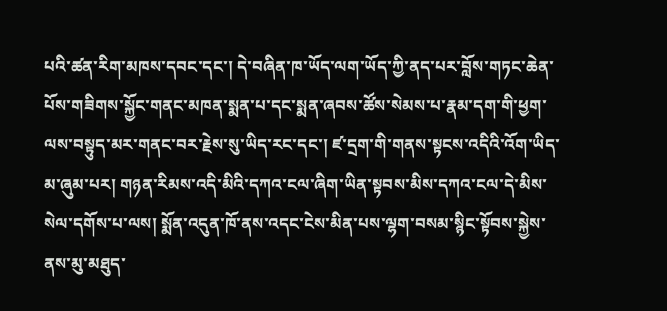པའི་ཚན་རིག་མཁས་དབང་དང་། དེ་བཞིན་ཁ་ཡོད་ལག་ཡོད་ཀྱི་ནད་པར་བློས་གཏང་ཆེན་པོས་གཟིགས་སྐྱོང་གནང་མཁན་སྨན་པ་དང་སྨན་ཞབས་ཚོས་སེམས་པ་རྣམ་དག་གི་ཕྱག་ལས་བསྟུད་མར་གནང་བར་རྗེས་སུ་ཡིད་རང་དང་། ཛ་དྲག་གི་གནས་སྟངས་འདིའི་འོག་ཡིད་མ་ཞུམ་པར། གཉན་རིམས་འདི་མིའི་དཀའ་ངལ་ཞིག་ཡིན་སྟབས་མིས་དཀའ་ངལ་དེ་མིས་སེལ་དགོས་པ་ལས། སྨོན་འདུན་ཁོ་ནས་འདང་ངེས་མིན་པས་ལྷག་བསམ་སྙིང་སྟོབས་སྐྱེས་ནས་མུ་མཐུད་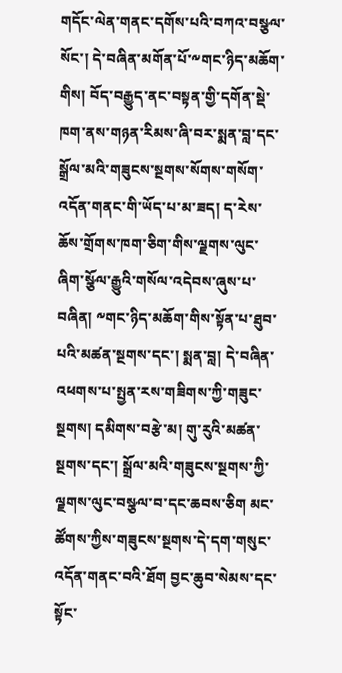གདོང་ལེན་གནང་དགོས་པའི་བཀའ་བསྩལ་སོང་། དེ་བཞིན་མགོན་པོ་༸གང་ཉིད་མཆོག་གིས། བོད་བརྒྱུད་ནང་བསྟན་གྱི་དགོན་སྡེ་ཁག་ནས་གཉན་རིམས་ཞི་བར་སྨན་བླ་དང་སྒྲོལ་མའི་གཟུངས་སྔགས་སོགས་གསོག་འདོན་གནང་གི་ཡོད་པ་མ་ཟད། ད་རེས་ཆོས་གྲོགས་ཁག་ཅིག་གིས་ལྗགས་ལུང་ཞིག་སྩོལ་རྒྱུའི་གསོལ་འདེབས་ཞུས་པ་བཞིན། ༸གང་ཉིད་མཆོག་གིས་སྟོན་པ་ཐུབ་པའི་མཚན་སྔགས་དང་། སྨན་བླ། དེ་བཞིན་འཕགས་པ་སྤྱན་རས་གཟིགས་ཀྱི་གཟུང་སྔགས། དམིགས་བརྩེ་མ། གུ་རུའི་མཚན་སྔགས་དང་། སྒྲོལ་མའི་གཟུངས་སྔགས་ཀྱི་ལྗགས་ལུང་བསྩལ་བ་དང་ཆབས་ཅིག མང་ཚོགས་ཀྱིས་གཟུངས་སྔགས་དེ་དག་གསུང་འདོན་གནང་བའི་ཐོག བྱང་ཆུབ་སེམས་དང་སྟོང་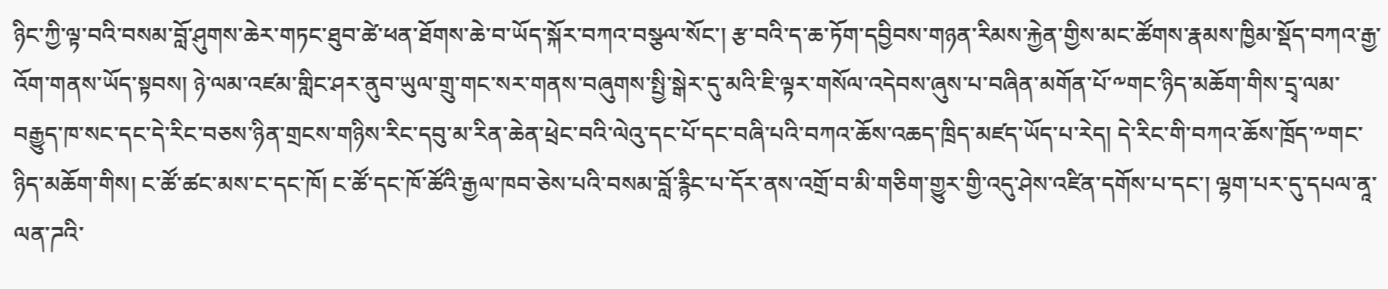ཉིང་ཀྱི་ལྟ་བའི་བསམ་བློ་ཤུགས་ཆེར་གཏང་ཐུབ་ཚེ་ཕན་ཐོགས་ཆེ་བ་ཡོད་སྐོར་བཀའ་བསྩལ་སོང་། རྩ་བའི་ད་ཆ་ཏོག་དབྱིབས་གཉན་རིམས་རྐྱེན་གྱིས་མང་ཚོགས་རྣམས་ཁྱིམ་སྡོད་བཀའ་རྒྱ་འོག་གནས་ཡོད་སྟབས། ཉེ་ལམ་འཛམ་གླིང་ཤར་ནུབ་ཡུལ་གྲུ་གང་སར་གནས་བཞུགས་སྤྱི་སྒེར་དུ་མའི་ཇི་ལྟར་གསོལ་འདེབས་ཞུས་པ་བཞིན་མགོན་པོ་༸གང་ཉིད་མཆོག་གིས་དྲྭ་ལམ་བརྒྱུད་ཁ་སང་དང་དེ་རིང་བཅས་ཉིན་གྲངས་གཉིས་རིང་དབུ་མ་རིན་ཆེན་ཕྲེང་བའི་ལེའུ་དང་པོ་དང་བཞི་པའི་བཀའ་ཆོས་འཆད་ཁྲིད་མཛད་ཡོད་པ་རེད། དེ་རིང་གི་བཀའ་ཆོས་ཁྲོད་༸གང་ཉིད་མཆོག་གིས། ང་ཚོ་ཚང་མས་ང་དང་ཁོ། ང་ཚོ་དང་ཁོ་ཚོའི་རྒྱལ་ཁབ་ཅེས་པའི་བསམ་བློ་རྙིང་པ་དོར་ནས་འགྲོ་བ་མི་གཅིག་གྱུར་གྱི་འདུ་ཤེས་འཛིན་དགོས་པ་དང་། ལྷག་པར་དུ་དཔལ་ནཱ་ལན་ཌའི་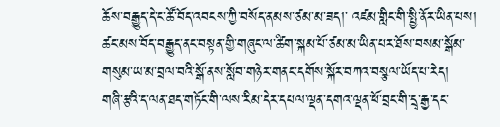ཆོས་བརྒྱུད་དེ་ང་ཚོ་བོད་འབངས་ཀྱི་བསོད་ནམས་ཙམ་མ་ཟད།་ འཛམ་གླིང་གི་སྤྱི་ནོར་ཡིན་པས། ཚང་མས་བོད་བརྒྱུད་ནང་བསྟན་གྱི་གཞུང་ལ་ཚིག་སྐམ་པོ་ཙམ་མ་ཡིན་པར་ཐོས་བསམ་སྒོམ་གསུམ་ཡ་མ་བྲལ་བའི་སྒོ་ནས་སློབ་གཉེར་གནང་དགོས་སྐོར་བཀའ་བསྩལ་ཡོད་པ་རེད།
གཞི་རྩའི་ད་ལན་ཐད་གཏོང་གི་ལས་རིམ་དེར་དཔལ་ལྡན་དགའ་ལྡན་ཕོ་བྲང་གི་དྲྭ་རྒྱ་དང་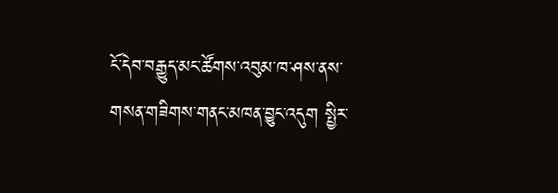ངོ་དེབ་བརྒྱུད་མང་ཚོགས་འབུམ་ཁ་ཤས་ནས་གསན་གཟིགས་གནང་མཁན་བྱུང་འདུག སྤྱིར་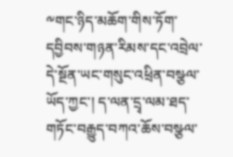༸གང་ཉིད་མཆོག་གིས་ཏོག་དབྱིབས་གཉན་རིམས་དང་འབྲེལ་དེ་སྔོན་ཡང་གསུང་འཕྲིན་བསྩལ་ཡོད་ཀྱང་། ད་ལན་དྲྭ་ལམ་ཐད་གཏོང་བརྒྱུད་བཀའ་ཆོས་བསྩལ་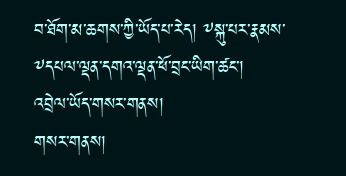བ་ཐོག་མ་ཆགས་ཀྱི་ཡོད་པ་རེད། ༸སྐུ་པར་རྣམས་༸དཔལ་ལྡན་དགའ་ལྡན་ཕོ་བྲང་ཡིག་ཚང་།
འབྲེལ་ཡོད་གསར་གནས།
གསར་གནས།